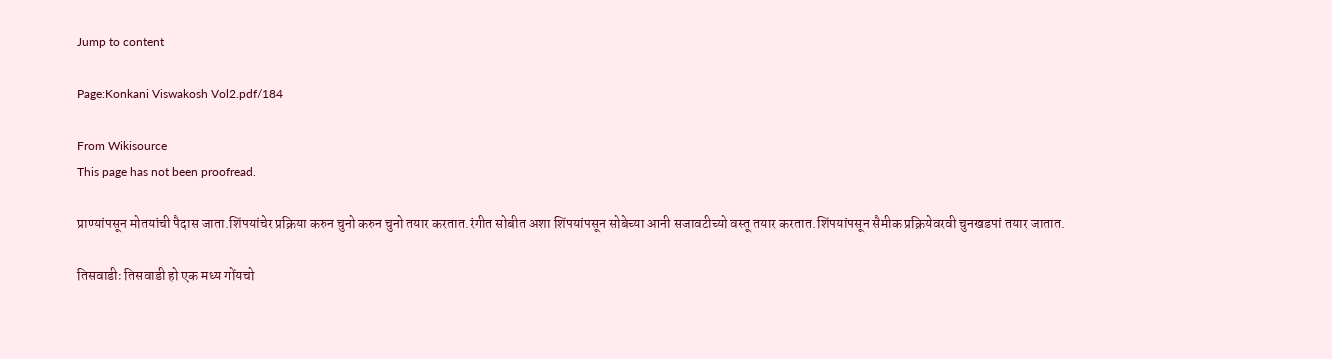Jump to content

Page:Konkani Viswakosh Vol2.pdf/184

From Wikisource
This page has not been proofread.

प्राण्यांपसून मोतयांची पैदास जाता.शिंपयांचेर प्रक्रिया करुन चुनो करुन चुनो तयार करतात.रंगीत सोबीत अशा शिंपयांपसून सोबेच्या आनी सजावटीच्यो वस्तू तयार करतात.शिंपयांपसून सैमीक प्रक्रियेवरवी चुनखडपां तयार जातात.

तिसवाडीः तिसवाडी हो एक मध्य गोंयचो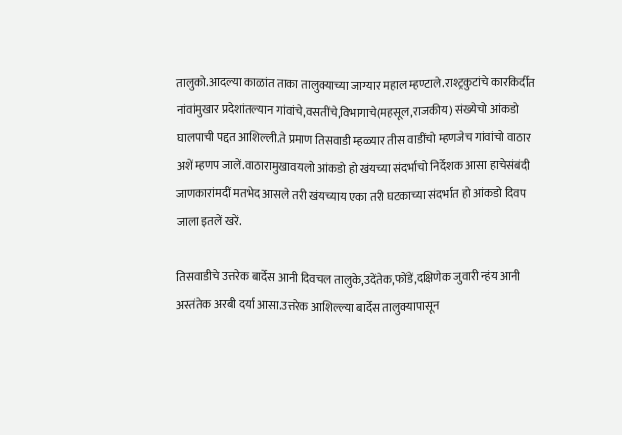तालुको.आदल्या काळांत ताका तालुक्याच्या जाग्यार महाल म्हण्टाले.राश्ट्रकुटांचे कारकिर्दीत नांवांमुखार प्रदेशांतल्यान गांवांचे,वसतींचे,विभागाचे(महसूल,राजकीय) संख्येचो आंकडो घालपाची पद्दत आशिल्ली.ते प्रमाण तिसवाडी म्हळ्यार तीस वाडींचो म्हणजेच गांवांचो वाठार अशें म्हणप जालें.वाठारामुखावयलो आंकडो हो खंयच्या संदर्भाचो निर्देशक आसा हाचेसंबंदी जाणकारांमदीं मतभेद आसले तरी खंयच्याय एका तरी घटकाच्या संदर्भात हो आंकडो दिवप जाला इतलें खरें.

तिसवाडीचे उत्तरेक बार्देस आनी दिवचल तालुके,उदेंतेक,फोंडें,दक्षिणेक जुवारी न्हंय आनी अस्तंतेक अरबी दर्या आसा.उत्तरेक आशिल्ल्या बार्देस तालुक्यापासून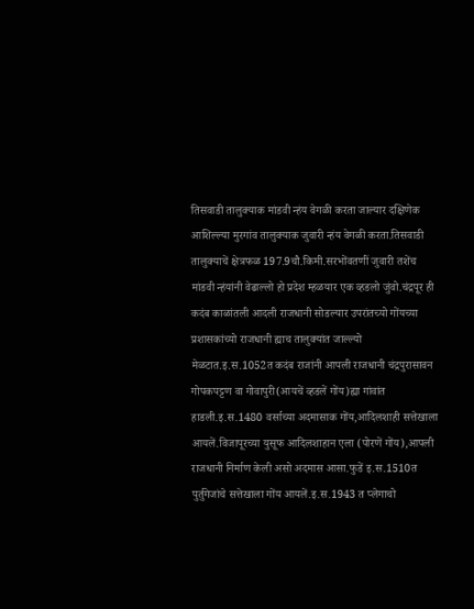तिसवाडी तालुक्याक मांडवी न्हंय वेगळी करता जाल्यार दक्षिणेक आशिल्ल्या मुरगांव तालुक्याक जुवारी न्हंय वेगळी करता.तिसवाडी तालुक्याचें क्षेत्रफळ 197.9चौ.किमी.सरभोंवतणीं जुवारी तशेंच मांडवी न्हंयांनी वेढाल्लो हो प्रदेश म्हळयार एक व्हडलो जुंवो.चंद्रपूर ही कदंब काळांतली आदली राजधानी सोडल्यार उपरांतच्यो गोंयच्या प्रशासकांच्यो राजधानी ह्याच तालुक्यांत जाल्ल्यो मेळटात.इ.स.1052त कदंब राजांनी आपली राजधानी चंद्रपुरासावन गोपकपट्टण वा गोवापुरी(आयचें व्हडलें गोंय)ह्या गांवांत हाडली.इ.स.1480 वर्साच्या अदमासाक गोंय,आदिलशाही सत्तेखाला आयलें.विजापूरच्या युसूफ आदिलशाहान एला (पोरणें गोंय),आपली राजधानी निर्माण केली असो अदमास आसा.फुडें इ.स.1510त पुर्तुगेजांचे सत्तेखाला गोंय आयलें.इ.स.1943 त प्लेगाचो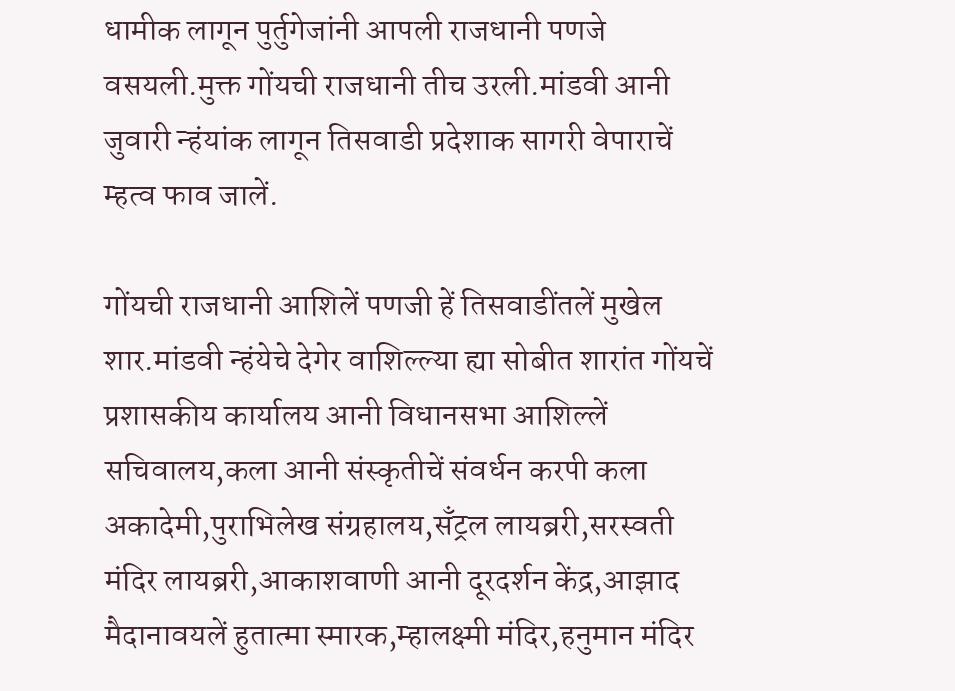धामीक लागून पुर्तुगेजांनी आपली राजधानी पणजे वसयली.मुक्त गोंयची राजधानी तीच उरली.मांडवी आनी जुवारी न्हंयांक लागून तिसवाडी प्रदेशाक सागरी वेपाराचें म्हत्व फाव जालें.

गोंयची राजधानी आशिलें पणजी हें तिसवाडींतलें मुखेल शार.मांडवी न्हंयेचे देगेर वाशिल्ल्या ह्या सोबीत शारांत गोंयचें प्रशासकीय कार्यालय आनी विधानसभा आशिल्लें सचिवालय,कला आनी संस्कृतीचें संवर्धन करपी कला अकादेमी,पुराभिलेख संग्रहालय,सँट्रल लायब्ररी,सरस्वती मंदिर लायब्ररी,आकाशवाणी आनी दूरदर्शन केंद्र,आझाद मैदानावयलें हुतात्मा स्मारक,म्हालक्ष्मी मंदिर,हनुमान मंदिर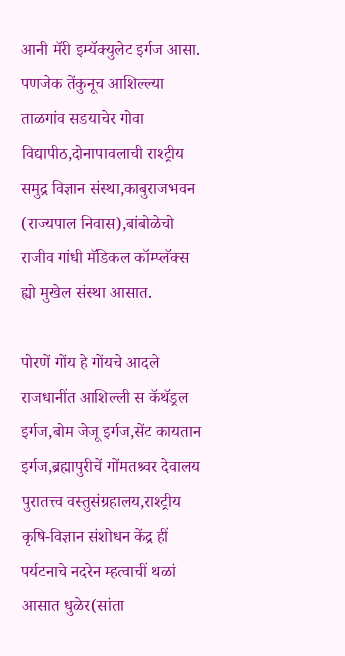आनी मॅरी इम्यॅक्युलेट इर्गज आसा. पणजेक तेंकुनूच आशिल्ल्या ताळगांव सडयाचेर गोवा विद्यापीठ,दोनापावलाची राश्ट्रीय समुद्र विज्ञान संस्था,काबुराजभवन (राज्यपाल निवास),बांबोळेचो राजीव गांधी मॅडिकल कॉम्प्लॅक्स ह्यो मुखेल संस्था आसात.

पोरणें गोंय हे गोंयचे आदले राजधानींत आशिल्ली स कॅथॅड्रल इर्गज,बोम जेजू इर्गज,सेंट कायतान इर्गज,ब्रह्मापुरीचें गोंमतश्र्वर देवालय पुरातत्त्व वस्तुसंग्रहालय,राश्ट्रीय कृषि-विज्ञान संशोधन केंद्र हीं पर्यटनाचे नदरेन म्हत्वाचीं थळां आसात धुळेर(सांता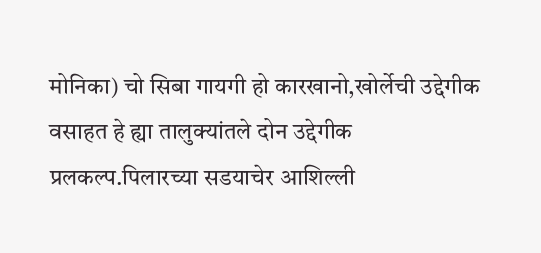मोनिका) चो सिबा गायगी हो कारखानो,खोर्लेची उद्देगीक वसाहत हे ह्या तालुक्यांतले दोन उद्देगीक प्रलकल्प.पिलारच्या सडयाचेर आशिल्ली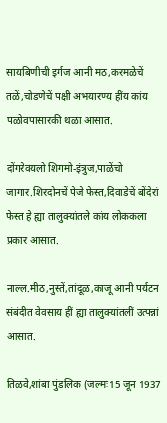सायबिणीची इर्गज आनी मठ,करमळेचें तळें,चोडणेचें पक्षी अभयारण्य हींय कांय पळोवपासारकी थळा आसात.

दोंगरेवयलो शिगमो-इंत्रुज,पाळेंचो जागार.शिरदोनचें पेजे फेस्त,दिवाडेचें बोंदेरां फेस्त हे ह्या तालुक्यांतले कांय लोककला प्रकार आसात.

नाल्ल.मीठ,नुस्तें,तांदूळ,काजू आनी पर्यटन संबंदीत वेवसाय हीं ह्या तालुक्यांतलीं उत्पन्नां आसात.

तिळवे,शांबा पुंडलिक (जल्मः15 जून 1937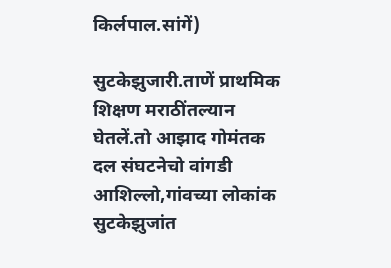किर्लपाल.सांगें)

सुटकेझुजारी.ताणें प्राथमिक शिक्षण मराठींतल्यान घेतलें.तो आझाद गोमंतक दल संघटनेचो वांगडी आशिल्लो,गांवच्या लोकांक सुटकेझुजांत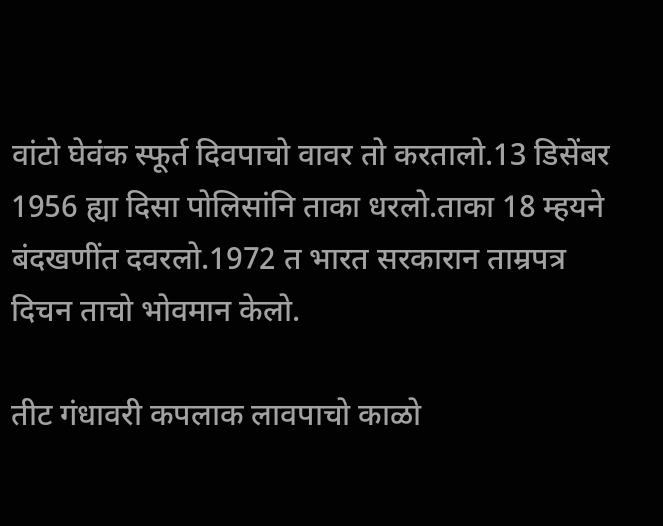वांटो घेवंक स्फूर्त दिवपाचो वावर तो करतालो.13 डिसेंबर 1956 ह्या दिसा पोलिसांनि ताका धरलो.ताका 18 म्हयने बंदखणींत दवरलो.1972 त भारत सरकारान ताम्रपत्र दिचन ताचो भोवमान केलो.

तीट गंधावरी कपलाक लावपाचो काळो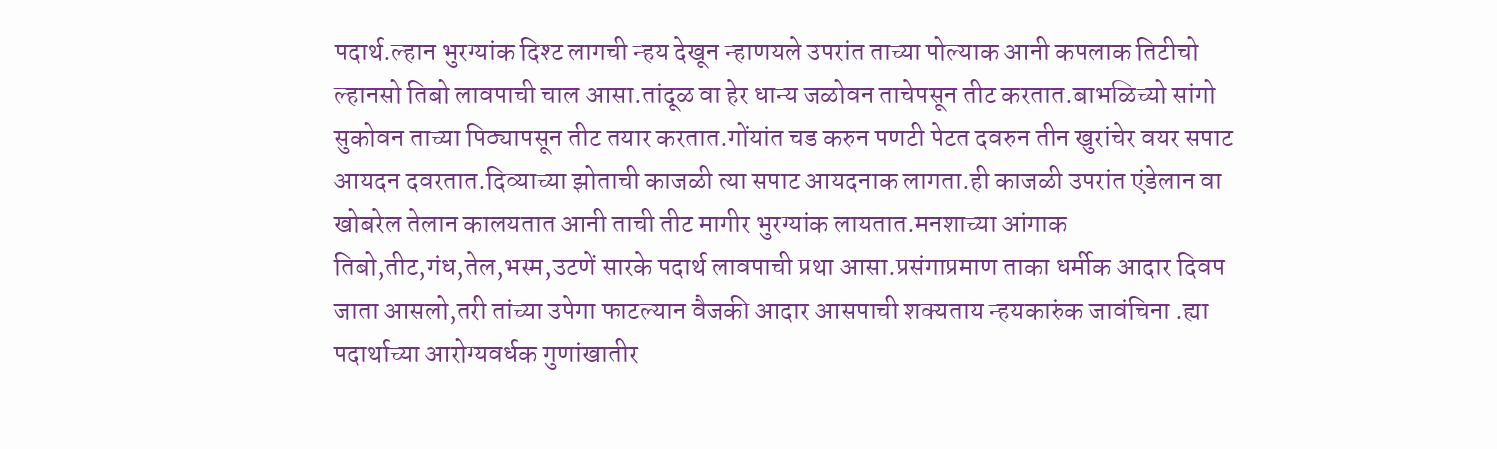पदार्थ.ल्हान भुरग्यांक दिश्ट लागची न्हय देखून न्हाणयले उपरांत ताच्या पोल्याक आनी कपलाक तिटीचो ल्हानसो तिबो लावपाची चाल आसा.तांदूळ वा हेर धान्य जळोवन ताचेपसून तीट करतात.बाभळिच्यो सांगो सुकोवन ताच्या पिठ्यापसून तीट तयार करतात.गोंयांत चड करुन पणटी पेटत दवरुन तीन खुरांचेर वयर सपाट आयदन दवरतात.दिव्याच्या झोताची काजळी त्या सपाट आयदनाक लागता.ही काजळी उपरांत एंडेलान वा खोबरेल तेलान कालयतात आनी ताची तीट मागीर भुरग्यांक लायतात.मनशाच्या आंगाक तिबो,तीट,गंध,तेल,भस्म,उटणें सारके पदार्थ लावपाची प्रथा आसा.प्रसंगाप्रमाण ताका धर्मीक आदार दिवप जाता आसलो,तरी तांच्या उपेगा फाटल्यान वैजकी आदार आसपाची शक्यताय न्हयकारुंक जावंचिना .ह्या पदार्थाच्या आरोग्यवर्धक गुणांखातीर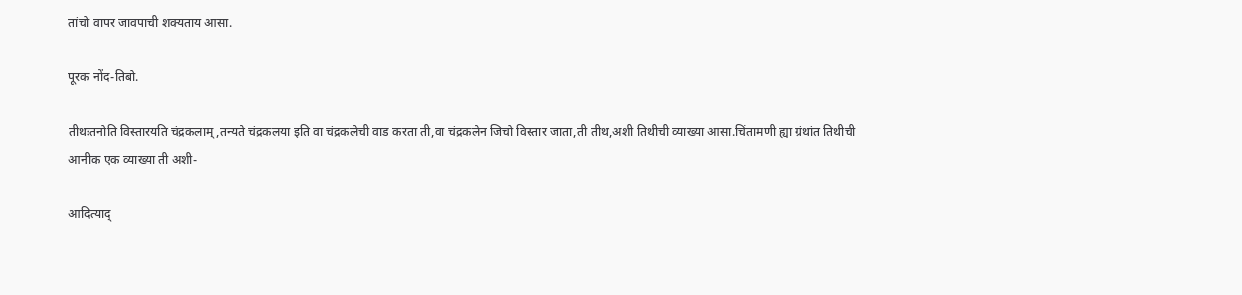तांचो वापर जावपाची शक्यताय आसा.

पूरक नोंद-तिबो.

तीथःतनोति विस्तारयति चंद्रकलाम्,तन्यते चंद्रकलया इति वा चंद्रकलेची वाड करता ती,वा चंद्रकलेन जिचो विस्तार जाता,ती तीथ,अशी तिथीची व्याख्या आसा.चिंतामणी ह्या ग्रंथांत तिथीची आनीक एक व्याख्या ती अशी-

आदित्याद्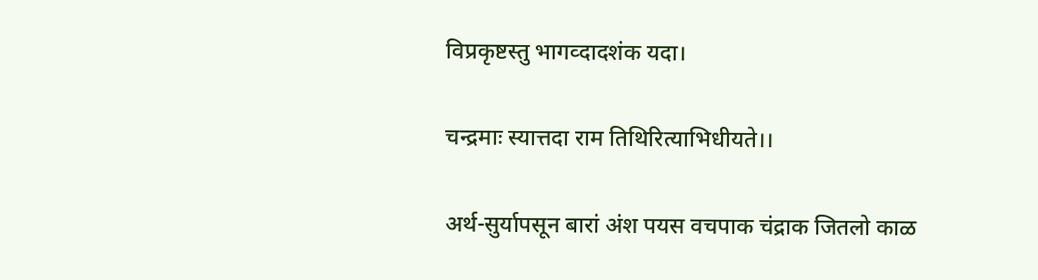विप्रकृष्टस्तु भागव्दादशंक यदा।

चन्द्रमाः स्यात्तदा राम तिथिरित्याभिधीयते।।

अर्थ-सुर्यापसून बारां अंश पयस वचपाक चंद्राक जितलो काळ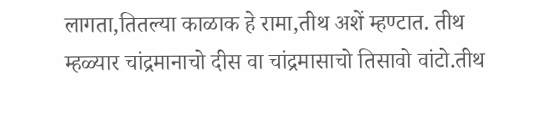लागता,तितल्या काळाक हे रामा,तीथ अशें म्हण्टात. तीथ म्हळ्यार चांद्रमानाचो दीस वा चांद्रमासाचो तिसावो वांटो.तीथ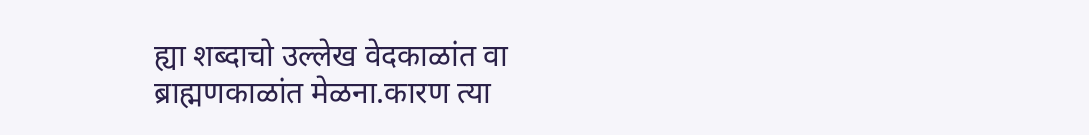ह्या शब्दाचो उल्लेख वेदकाळांत वा ब्राह्मणकाळांत मेळना.कारण त्या